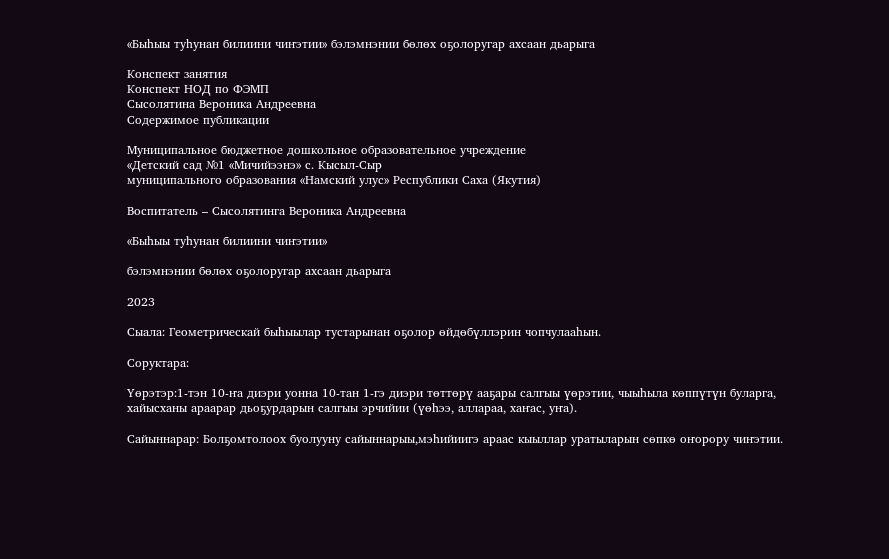«Быһыы туһунан билиини чиҥэтии» бэлэмнэнии бөлөх оҕолоругар ахсаан дьарыга

Конспект занятия
Конспект НОД по ФЭМП
Сысолятина Вероника Андреевна
Содержимое публикации

Муниципальное бюджетное дошкольное образовательное учреждение
«Детский сад №1 «Мичийээнэ» с. Кысыл-Сыр
муниципального образования «Намский улус» Республики Саха (Якутия)

Воспитатель – Сысолятинга Вероника Андреевна

«Быһыы туһунан билиини чиҥэтии»

бэлэмнэнии бөлөх оҕолоругар ахсаан дьарыга

2023

Сыала: Геометрическай быһыылар тустарынан оҕолор өйдөбүллэрин чопчулааһын.

Соруктара:

Үөрэтэр:1-тэн 10-ҥа диэри уонна 10-тан 1-гэ диэри төттөрү ааҕары салгыы үөрэтии, чыыһыла көппүтүн буларга, хайысханы араарар дьоҕурдарын салгыы эрчийии (үөһээ, аллараа, хаҥас, уҥа).

Сайыннарар: Болҕомтолоох буолууну сайыннарыы,мэһийиигэ араас кыыллар уратыларын сөпкө оҥорору чиҥэтии.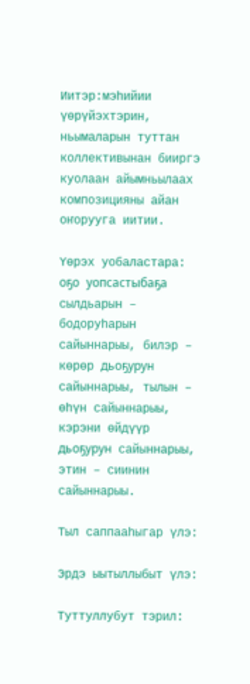Иитэр:мэһийии үөрүйэхтэрин, ньымаларын туттан коллективынан бииргэ куолаан айымньылаах композицияны айан оҥорууга иитии.

Үөрэх уобаластара: оҕо уопсастыбаҕа сылдьарын – бодоруһарын сайыннарыы, билэр – көрөр дьоҕурун сайыннарыы, тылын – өһүн сайыннарыы, кэрэни өйдүүр дьоҕурун сайыннарыы, этин – сиинин сайыннарыы.

Тыл саппааһыгар үлэ:

Эрдэ ыытыллыбыт үлэ:

Туттуллубут тэрил: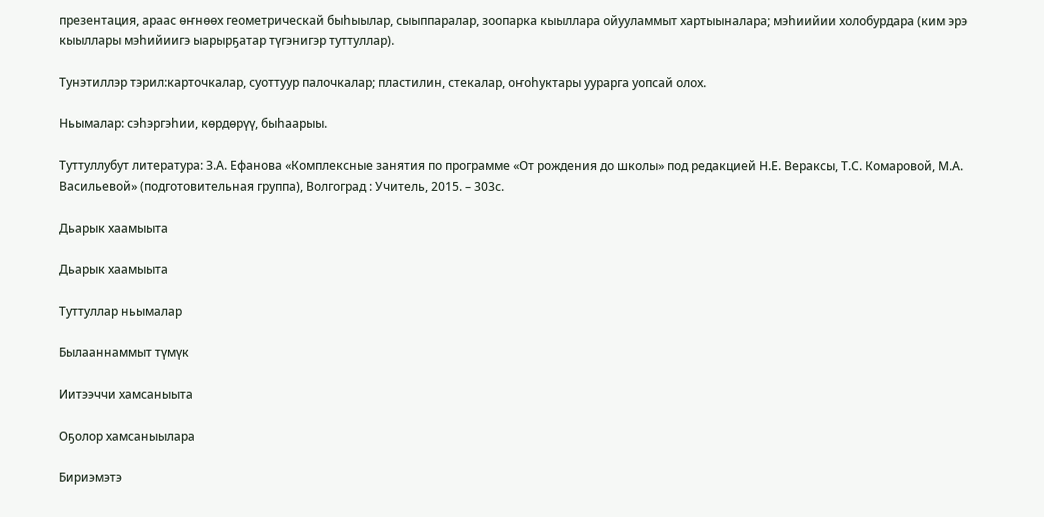презентация, араас өҥнөөх геометрическай быһыылар, сыыппаралар, зоопарка кыыллара ойууламмыт хартыыналара; мэһиийии холобурдара (ким эрэ кыыллары мэһийиигэ ыарырҕатар түгэнигэр туттуллар).

Тунэтиллэр тэрил:карточкалар, суоттуур палочкалар; пластилин, стекалар, оҥоһуктары уурарга уопсай олох.

Ньымалар: сэһэргэһии, кѳрдѳрүү, быhаарыы.

Туттуллубут литература: З.А. Ефанова «Комплексные занятия по программе «От рождения до школы» под редакцией Н.Е. Вераксы, Т.С. Комаровой, М.А. Васильевой» (подготовительная группа), Волгоград : Учитель, 2015. – 303с.

Дьарык хаамыыта

Дьарык хаамыыта

Туттуллар ньымалар

Былааннаммыт түмүк

Иитээччи хамсаныыта

Оҕолор хамсаныылара

Бириэмэтэ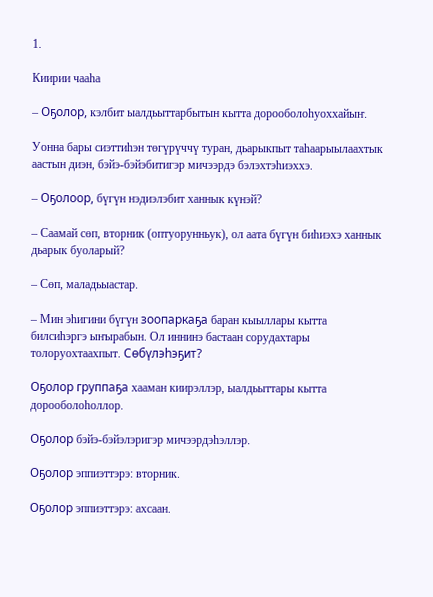1.

Киирии чааһа

– Оҕолор, кэлбит ыалдьыттарбытын кытта дорооболоһуоххайыҥ.

Уонна бары сиэттиһэн төгүрүччү туран, дьарыкпыт таһаарыылаахтык аастын диэн, бэйэ-бэйэбитигэр мичээрдэ бэлэхтэһиэххэ.

– Оҕолоор, бүгүн нэдиэлэбит ханнык күнэй?

– Саамай сөп, вторник (оптуорунньук), ол аата бүгүн биһиэхэ ханнык дьарык буоларый?

– Сөп, маладьыастар.

– Мин эһигини бүгүн зоопаркаҕа баран кыыллары кытта билсиһэргэ ыҥырабын. Ол иннинэ бастаан сорудахтары толоруохтаахпыт. Сөбүлэһэҕит?

Оҕолор группаҕа хааман киирэллэр, ыалдьыттары кытта дорооболоһоллор.

Оҕолор бэйэ-бэйэлэригэр мичээрдэһэллэр.

Оҕолор эппиэттэрэ: вторник.

Оҕолор эппиэттэрэ: ахсаан.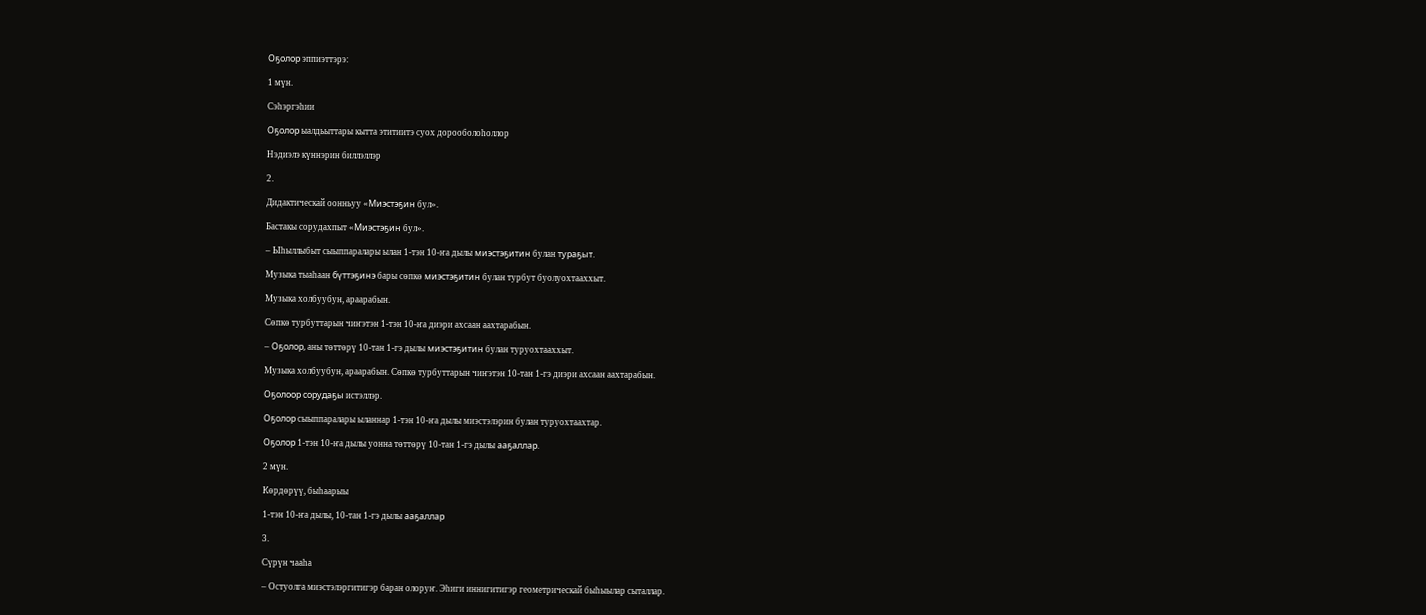Оҕолор эппиэттэрэ:

1 мүн.

Сэһэргэһии

Оҕолор ыалдьыттары кытта этитиитэ суох дорооболоһоллор

Нэдиэлэ күннэрин биллэллэр

2.

Дидактическай оонньуу «Миэстэҕин бул».

Бастакы сорудахпыт «Миэстэҕин бул».

– Ыһыллыбыт сыыппаралары ылан 1-тэн 10-ҥа дылы миэстэҕитин булан тураҕыт.

Музыка тыаһаан бүттэҕинэ бары сөпкө миэстэҕитин булан турбут буолуохтааххыт.

Музыка холбуубун, араарабын.

Сөпкө турбуттарын чиҥэтэн 1-тэн 10-ҥа диэри ахсаан аахтарабын.

– Оҕолор, аны төттөрү 10-тан 1-гэ дылы миэстэҕитин булан туруохтааххыт.

Музыка холбуубун, араарабын. Сөпкө турбуттарын чиҥэтэн 10-тан 1-гэ диэри ахсаан аахтарабын.

Оҕолоор сорудаҕы истэллэр.

Оҕолор сыыппаралары ыланнар 1-тэн 10-ҥа дылы миэстэлэрин булан туруохтаахтар.

Оҕолор 1-тэн 10-ҥа дылы уонна төттөрү 10-тан 1-гэ дылы ааҕаллар.

2 мүн.

Көрдөрүү, быһаарыы

1-тэн 10-ҥа дылы, 10-тан 1-гэ дылы ааҕаллар

3.

Сүрүн чааһа

– Остуолга миэстэлэргитигэр баран олоруҥ. Эһиги иннигитигэр геометрическай быһыылар сыталлар.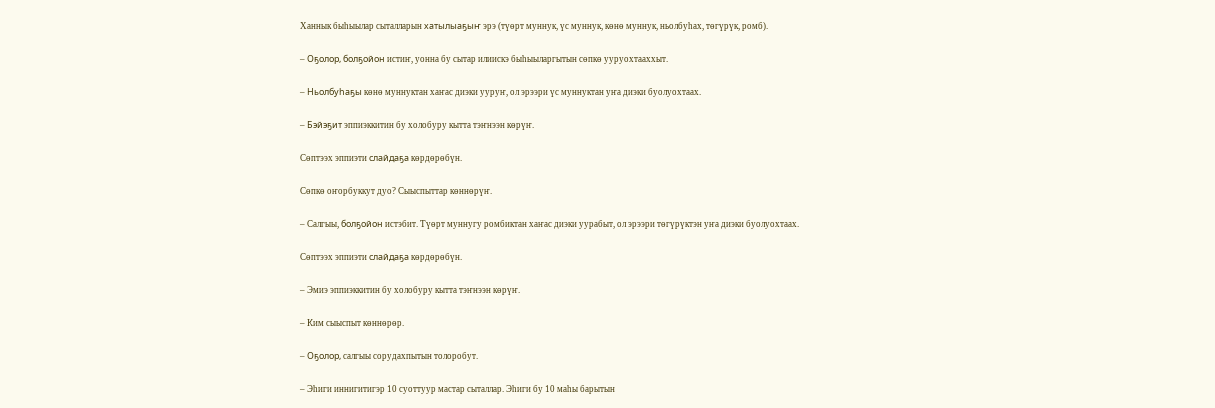Ханнык быһыылар сыталларын хатылыаҕыҥ эрэ (түөрт муннук, үс муннук, көнө муннук, ньолбуһах, төгүрүк, ромб).

– Оҕолор, болҕойон истиҥ, уонна бу сытар илиискэ быһыыларгытын сөпкө ууруохтааххыт.

– Ньолбуһаҕы көнө муннуктан хаҥас диэки ууруҥ, ол эрээри үс муннуктан уҥа диэки буолуохтаах.

– Бэйэҕит эппиэккитин бу холобуру кытта тэҥнээн көрүҥ.

Сөптээх эппиэти слайдаҕа көрдөрөбүн.

Сөпкө оҥорбуккут дуо? Сыыспыттар көннөрүҥ.

– Салгыы, болҕойон истэбит. Түөрт муннугу ромбиктан хаҥас диэки уурабыт, ол эрээри төгүрүктэн уҥа диэки буолуохтаах.

Сөптээх эппиэти слайдаҕа көрдөрөбүн.

– Эмиэ эппиэккитин бу холобуру кытта тэҥнээн көрүҥ.

– Ким сыыспыт көннөрөр.

– Оҕолор, салгыы сорудахпытын толоробут.

– Эһиги иннигитигэр 10 суоттуур мастар сыталлар. Эһиги бу 10 маһы барытын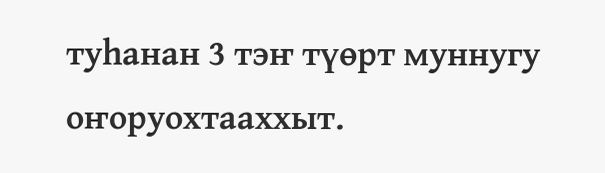туһанан 3 тэҥ түөрт муннугу оҥоруохтааххыт.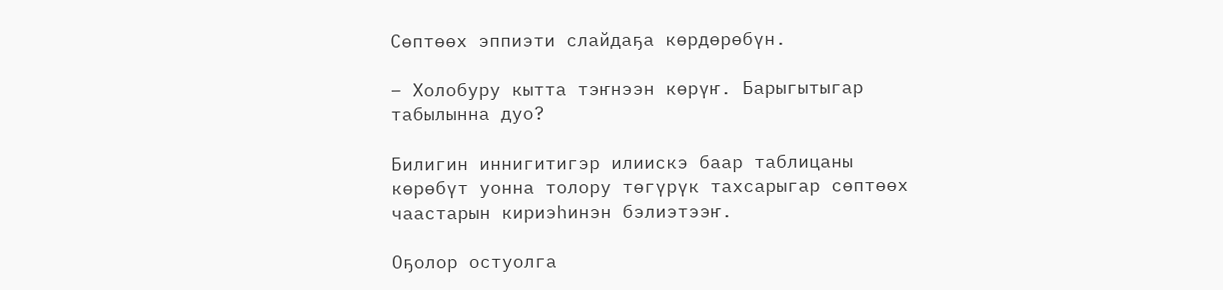Сөптөөх эппиэти слайдаҕа көрдөрөбүн.

– Холобуру кытта тэҥнээн көрүҥ. Барыгытыгар табылынна дуо?

Билигин иннигитигэр илиискэ баар таблицаны көрөбүт уонна толору төгүрүк тахсарыгар сөптөөх чаастарын кириэһинэн бэлиэтээҥ.

Оҕолор остуолга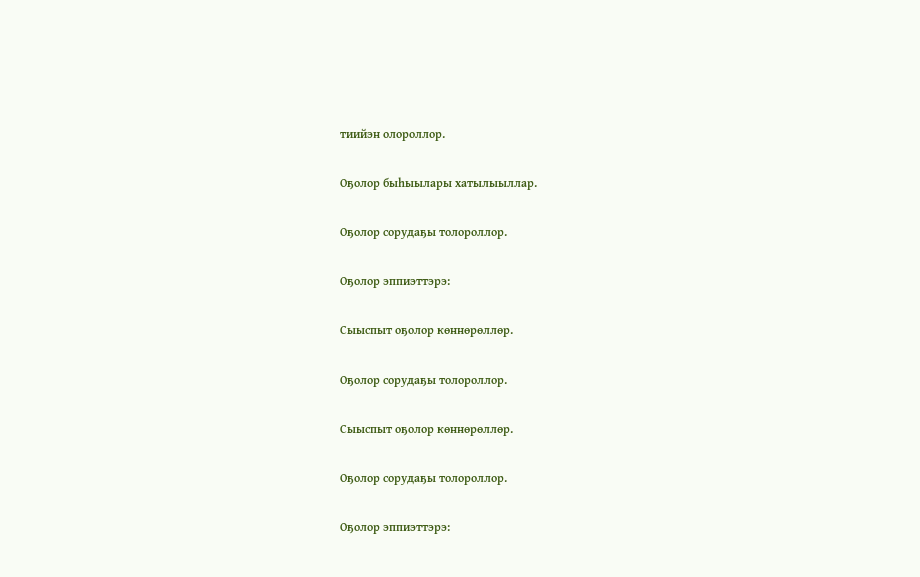тиийэн олороллор.

Оҕолор быһыылары хатылыыллар.

Оҕолор сорудаҕы толороллор.

Оҕолор эппиэттэрэ:

Сыыспыт оҕолор көннөрөллөр.

Оҕолор сорудаҕы толороллор.

Сыыспыт оҕолор көннөрөллөр.

Оҕолор сорудаҕы толороллор.

Оҕолор эппиэттэрэ: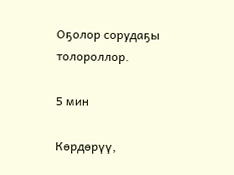Оҕолор сорудаҕы толороллор.

5 мин

Кѳрдѳрүү,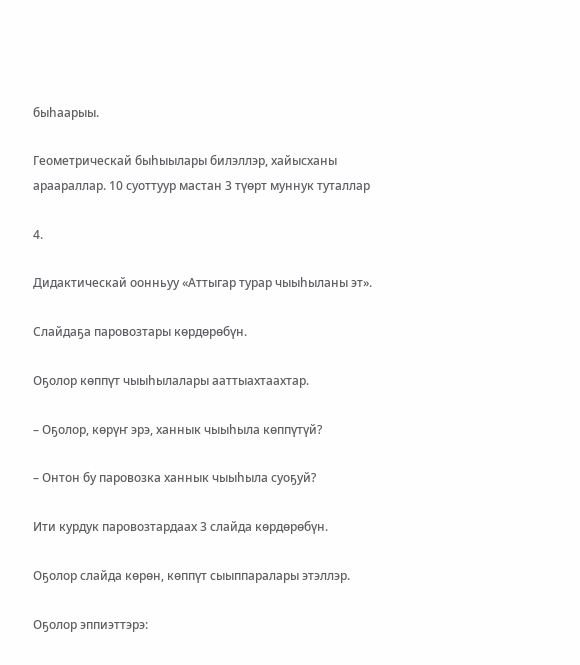быhаарыы.

Геометрическай быһыылары билэллэр, хайысханы араараллар. 10 суоттуур мастан 3 түөрт муннук туталлар

4.

Дидактическай оонньуу «Аттыгар турар чыыһыланы эт».

Слайдаҕа паровозтары көрдөрөбүн.

Оҕолор көппүт чыыһылалары ааттыахтаахтар.

– Оҕолор, көрүҥ эрэ, ханнык чыыһыла көппүтүй?

– Онтон бу паровозка ханнык чыыһыла суоҕуй?

Ити курдук паровозтардаах 3 слайда көрдөрөбүн.

Оҕолор слайда көрөн, көппүт сыыппаралары этэллэр.

Оҕолор эппиэттэрэ: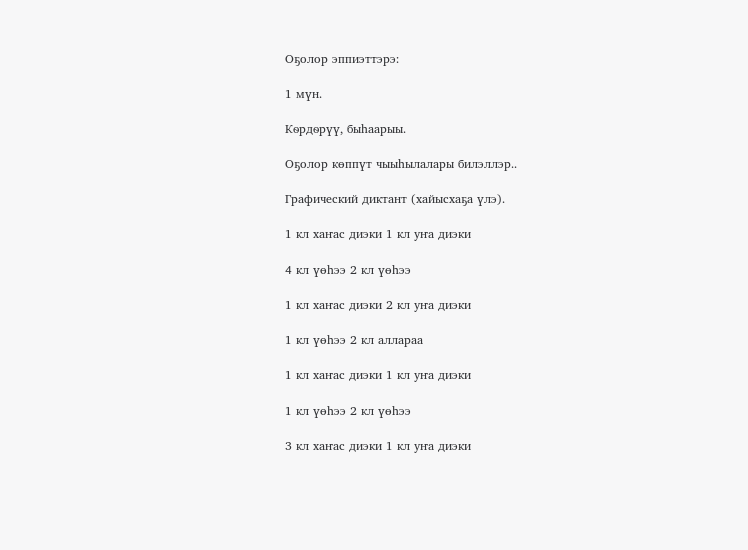Оҕолор эппиэттэрэ:

1 мүн.

Кѳрдѳрүү, быhаарыы.

Оҕолор көппүт чыыһылалары билэллэр..

Графический диктант (хайысхаҕа үлэ).

1 кл хаҥас диэки 1 кл уҥа диэки

4 кл үөһээ 2 кл үөһээ

1 кл хаҥас диэки 2 кл уҥа диэки

1 кл үөһээ 2 кл аллараа

1 кл хаҥас диэки 1 кл уҥа диэки

1 кл үөһээ 2 кл үөһээ

3 кл хаҥас диэки 1 кл уҥа диэки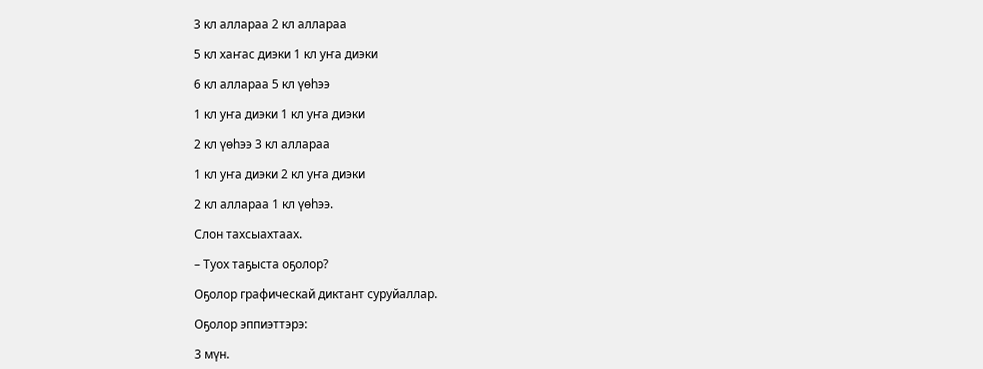3 кл аллараа 2 кл аллараа

5 кл хаҥас диэки 1 кл уҥа диэки

6 кл аллараа 5 кл үөһээ

1 кл уҥа диэки 1 кл уҥа диэки

2 кл үөһээ 3 кл аллараа

1 кл уҥа диэки 2 кл уҥа диэки

2 кл аллараа 1 кл үөһээ.

Слон тахсыахтаах.

– Туох таҕыста оҕолор?

Оҕолор графическай диктант суруйаллар.

Оҕолор эппиэттэрэ:

3 мүн.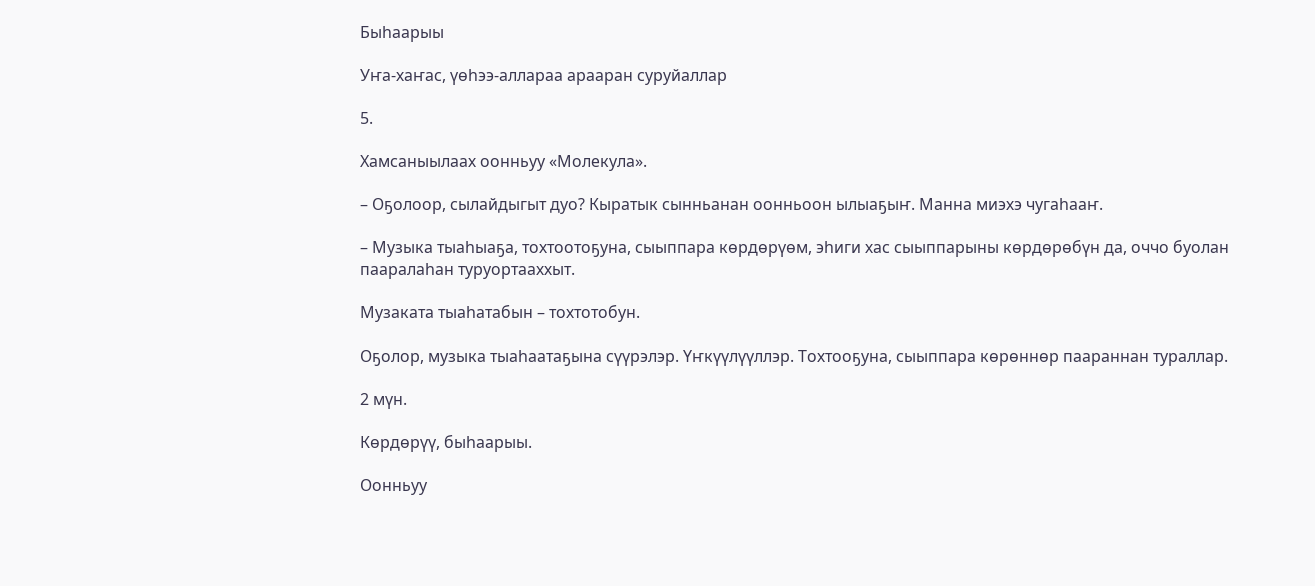Быһаарыы

Уҥа-хаҥас, үөһээ-аллараа арааран суруйаллар

5.

Хамсаныылаах оонньуу «Молекула».

– Оҕолоор, сылайдыгыт дуо? Кыратык сынньанан оонньоон ылыаҕыҥ. Манна миэхэ чугаһааҥ.

– Музыка тыаһыаҕа, тохтоотоҕуна, сыыппара көрдөрүөм, эһиги хас сыыппарыны көрдөрөбүн да, оччо буолан пааралаһан туруортааххыт.

Музаката тыаһатабын – тохтотобун.

Оҕолор, музыка тыаһаатаҕына сүүрэлэр. Үҥкүүлүүллэр. Тохтооҕуна, сыыппара көрөннөр паараннан тураллар.

2 мүн.

Кѳрдѳрүү, быhаарыы.

Оонньуу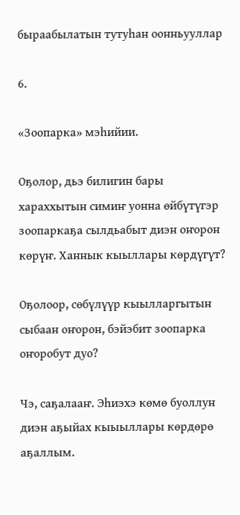быраабылатын тутуһан оонньууллар

6.

«Зоопарка» мэһийии.

Оҕолор, дьэ билигин бары хараххытын симиҥ уонна өйбүтүгэр зоопаркаҕа сылдьабыт диэн оҥорон көрүҥ. Ханнык кыыллары көрдүгүт?

Оҕолоор, сөбүлүүр кыылларгытын сыбаан оҥорон, бэйэбит зоопарка оҥоробут дуо?

Чэ, саҕалааҥ. Эһиэхэ көмө буоллун диэн аҕыйах кыыыллары көрдөрө аҕаллым.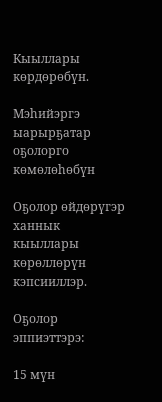Кыыллары көрдөрөбүн.

Мэһийэргэ ыарырҕатар оҕолорго көмөлөһөбүн

Оҕолор өйдөрүгэр ханнык кыыллары көрөллөрүн кэпсииллэр.

Оҕолор эппиэттэрэ:

15 мүн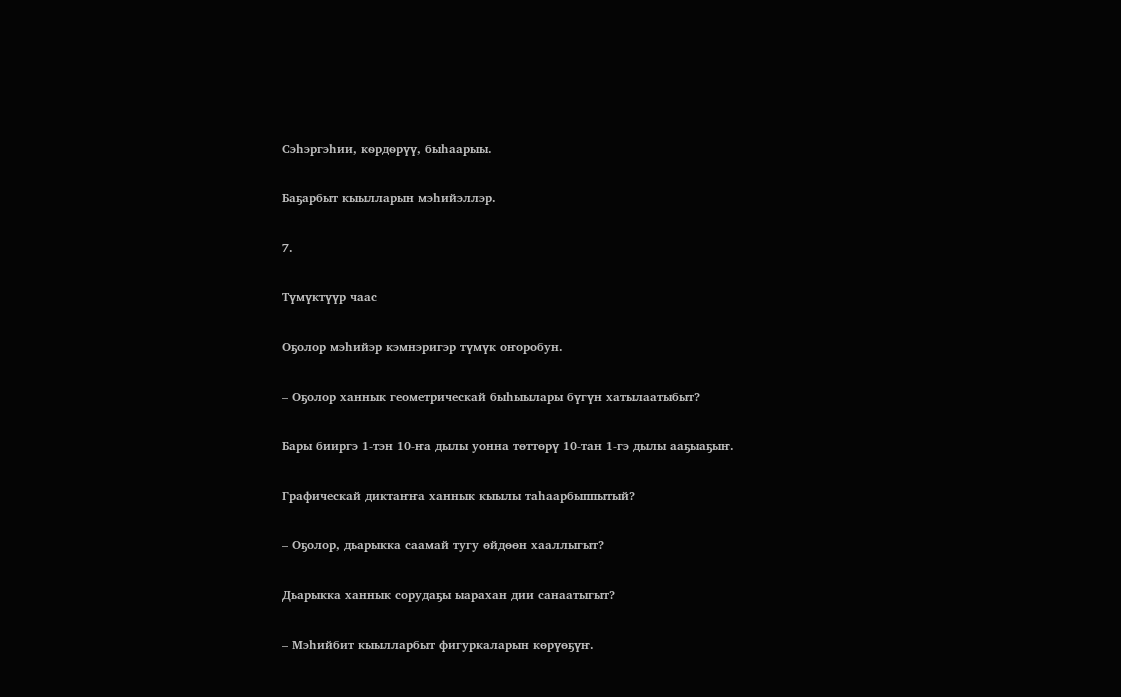Сэһэргэһии, кѳрдѳрүү, быhаарыы.

Баҕарбыт кыылларын мэһийэллэр.

7.

Түмүктүүр чаас

Оҕолор мэһийэр кэмнэригэр түмүк оҥоробун.

– Оҕолор ханнык геометрическай быһыылары бүгүн хатылаатыбыт?

Бары бииргэ 1-тэн 10-ҥа дылы уонна төттөрү 10-тан 1-гэ дылы ааҕыаҕыҥ.

Графическай диктаҥҥа ханнык кыылы таһаарбыппытый?

– Оҕолор, дьарыкка саамай тугу өйдөөн хааллыгыт?

Дьарыкка ханнык сорудаҕы ыарахан дии санаатыгыт?

– Мэһийбит кыылларбыт фигуркаларын көрүөҕүҥ.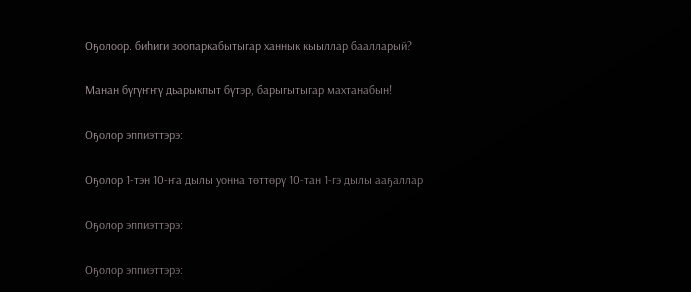Оҕолоор. биһиги зоопаркабытыгар ханнык кыыллар баалларый?

Манан бүгүҥҥү дьарыкпыт бүтэр, барыгытыгар махтанабын!

Оҕолор эппиэттэрэ:

Оҕолор 1-тэн 10-ҥа дылы уонна төттөрү 10-тан 1-гэ дылы ааҕаллар

Оҕолор эппиэттэрэ:

Оҕолор эппиэттэрэ: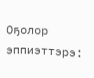Оҕолор эппиэттэрэ: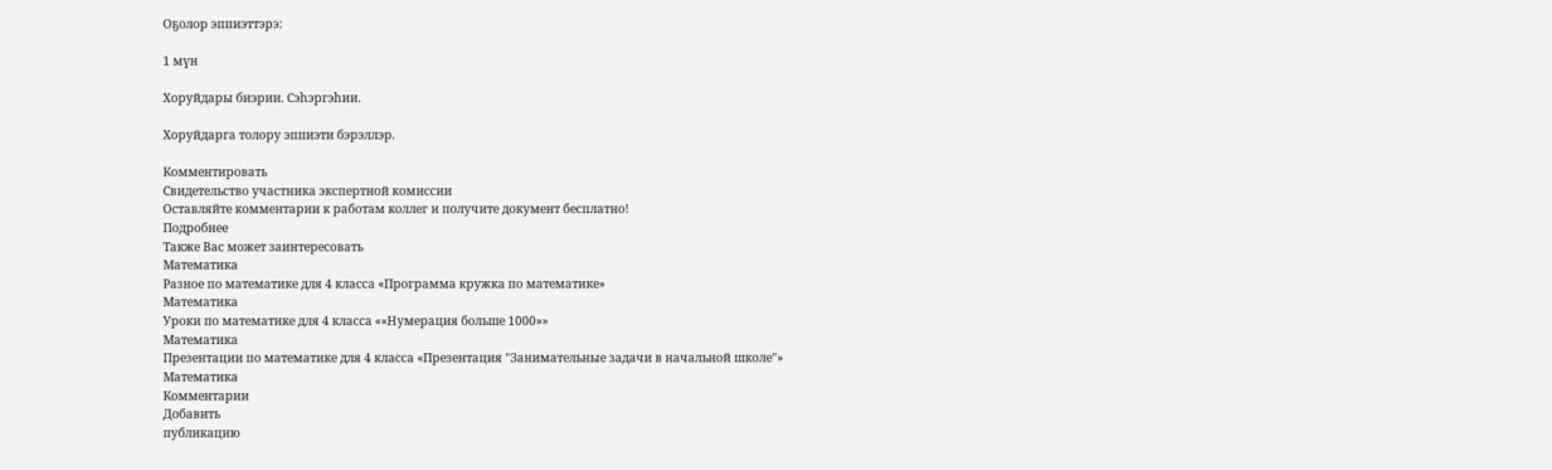Оҕолор эппиэттэрэ:

1 мүн

Хоруйдары биэрии. Сэһэргэһии.

Хоруйдарга толору эппиэти бэрэллэр.

Комментировать
Свидетельство участника экспертной комиссии
Оставляйте комментарии к работам коллег и получите документ бесплатно!
Подробнее
Также Вас может заинтересовать
Математика
Разное по математике для 4 класса «Программа кружка по математике»
Математика
Уроки по математике для 4 класса ««Нумерация больше 1000»»
Математика
Презентации по математике для 4 класса «Презентация "Занимательные задачи в начальной школе"»
Математика
Комментарии
Добавить
публикацию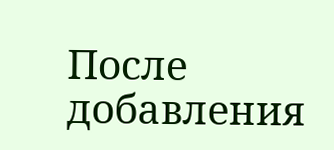После добавления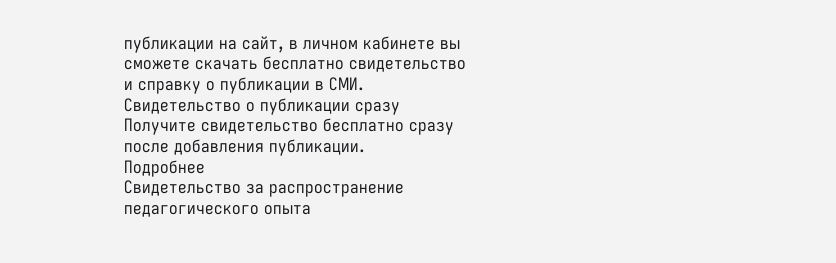публикации на сайт, в личном кабинете вы сможете скачать бесплатно свидетельство и справку о публикации в СМИ.
Cвидетельство о публикации сразу
Получите свидетельство бесплатно сразу после добавления публикации.
Подробнее
Свидетельство за распространение педагогического опыта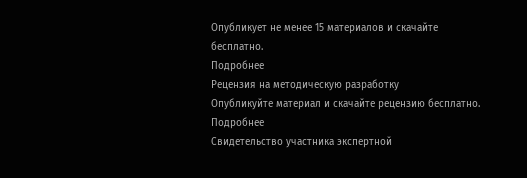Опубликует не менее 15 материалов и скачайте бесплатно.
Подробнее
Рецензия на методическую разработку
Опубликуйте материал и скачайте рецензию бесплатно.
Подробнее
Свидетельство участника экспертной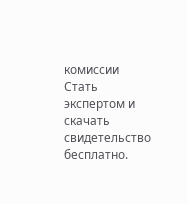комиссии
Стать экспертом и скачать свидетельство бесплатно.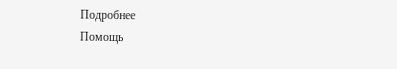Подробнее
Помощь